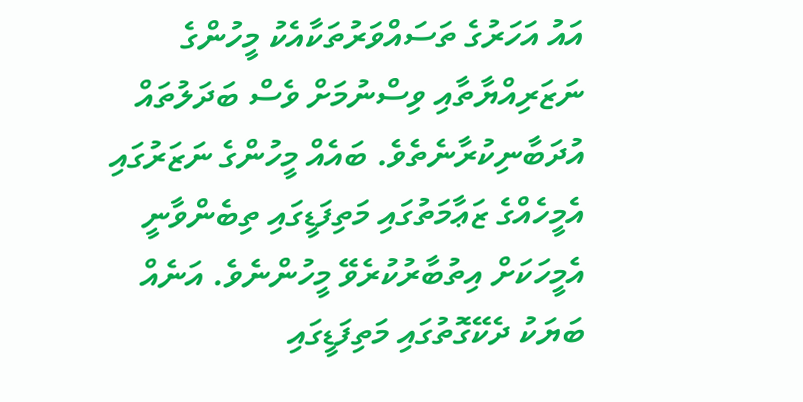އައު އަހަރުގެ ތަސައްވަރުތަކާއެކު މީހުންގެ ނަޒަރިއްޔާތާއި ވިސްނުމަށް ވެސް ބަދަލުތައް އުދަބާނިކުރާނެތެވެ. ބައެއް މީހުންގެ ނަޒަރުގައި އެމީހެއްގެ ޒަޢާމަތުގައި މަތިފަޑީގައި ތިބެންވާނީ އެމީހަކަށް އިތުބާރުކުރެވޭ މީހުންނެވެ. އަނެއް ބަޔަކު ދެކޭގޮތުގައި މަތިފަޑީގައި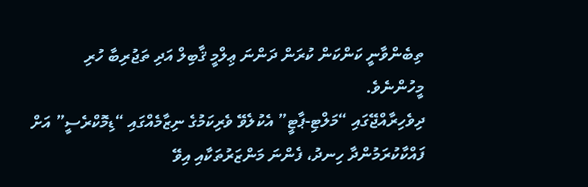ތިބެންވާނީ ކަންކަން ކުރަން ދަންނަ ޢިލްމީ ޤާބިލް އަދި ތަޖުރިބާ ހުރި މީހުންނެވެ.
ދިވެހިރާއްޖޭގައި “މަލްޓި-ޕާޓީ” އެކުލެވޭ ވެރިކަމުގެ ނިޒާމެއްގައި “ޑިމޮކްރެސީ” އަށް ފައްކާކުރަމުންދާ ހިނދު، ފެންނަ މަންޒަރުތަކާއި އިވޭ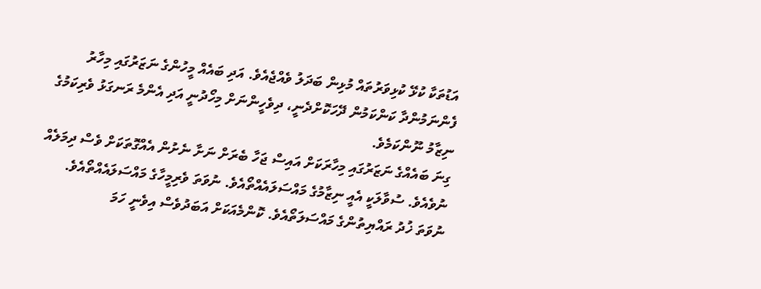އަޑުތަކާ ކުޅޭ ކުޅިވަރުތައް މުޅިން ބަދަލު ވެއްޖެއެވެ. އަދި ބައެއް މީހުންގެ ނަޒަރުގައި މިހާރު ފެންނަމުންދާ ކަންކަމުން ދޭހަކޮށްދެނީ، ދިވެހީންނަށް މިހޯދުނީ އަދި އެންމެ ރަނގަޅު ވެރިކަމުގެ ނިޒާމު ނޫންކަމެވެ.
ގިނަ ބައެއްގެ ނަޒަރުގައި މިހާރަކަށް އައިސް ޖަހާ ބެރަށް ނަށާ ނެށުން އެއްގޮތަކަށް ވެސް ދިމަލެއް ނުވެއެވެ. ސުވާލަކީ އެއީ ނިޒާމުގެ މައްސަލައެއްތޯއެވެ. ނުވަތަ ވެރިމީހާގެ މައްސަލައެއްތޯއެވެ. ނުވަތަ ޚުދު ރައްޔިތުންގެ މައްސަލަތޯއެވެ. ކޮންމެއަކަށް އަބަދުވެސް އިވެނީ ހަމަ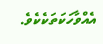އެއްވާހަކަތަކެކެވެ.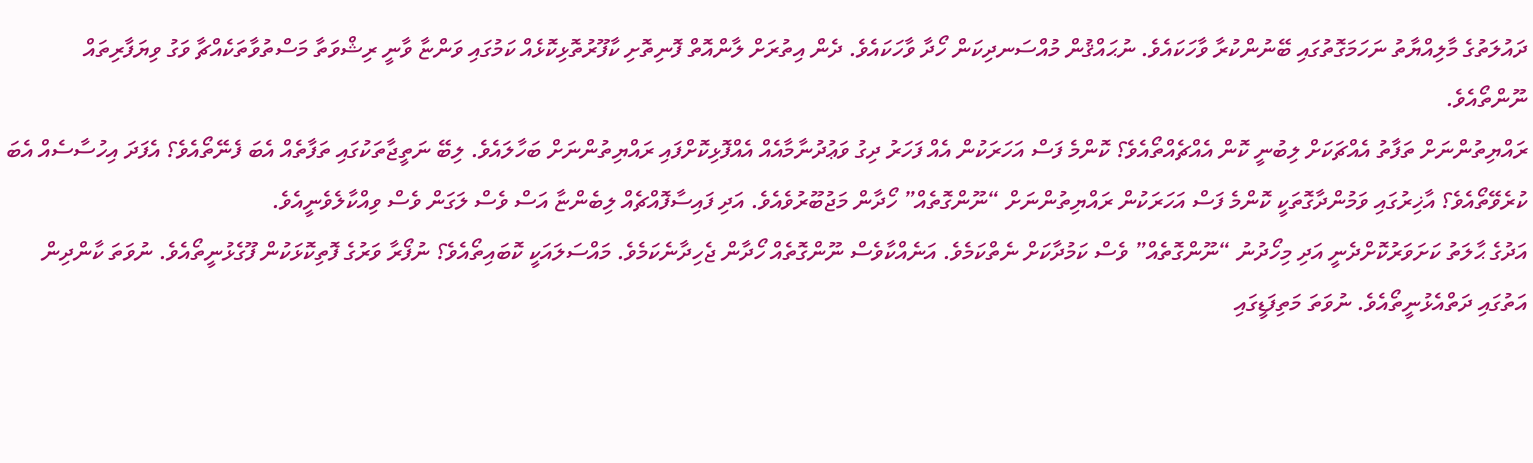ދައުލަތުގެ މާލިއްޔާތު ނަހަމަގޮތުގައި ބޭނުންކުރާ ވާހަކައެވެ. ނުޙައްޤުން މުއްސަނދިކަން ހޯދާ ވާހަކައެވެ. ދެން އިތުރަށް ލާންއޮތް ފޮނިތޮށި ކާފޫރުތޮޅިކޮޅެއް ކަމުގައި ވަންޏާ ވާނީ ރިޝްވަތާ މަސްތުވާތަކެއްޗާ ވަގު ވިޔަފާރިތައް ނޫންތޯއެވެ.
ރައްޔިތުންނަށް ތަފާތު އެއްޗަކަށް ލިބުނީ ކޮން އެއްޗެއްތޯއެވެ؟ ކޮންމެ ފަސް އަހަރަކުން އެއް ފަހަރު ދިގު ވަޢުދުނާމާއެއް އެއްފޮޅިކޮށްފައި ރައްޔިތުންނަށް ބަހާލައެވެ. ލިބޭ ނަތީޖާތަކުގައި ތަފާތެއް އެބަ ފެނޭތޯއެވެ؟ އެފަދަ އިހުސާސެއް އެބަ ކުރެވޭތޯއެވެ؟ އާޚިރުގައި ވަމުންދާގޮތަކީ ކޮންމެ ފަސް އަހަރަކުން ރައްޔިތުންނަށް “ނޫންގޮތެއް” ހޯދާން މަޖުބޫރުވެއެވެ. އަދި ފައިސާފޮއްޗެއް ލިބެންޏާ އަސް ވެސް ލަގަން ވެސް ވިއްކާލެވެނީއެވެ.
އަދުގެ ޙާލަތު ކަށަވަރުކޮށްދެނީ އަދި މިހޯދުނު “ނޫންގޮތެއް” ވެސް ކަމުދާކަށް ނެތްކަމެވެ. އަނެއްކާވެސް ނޫންގޮތެއް ހޯދާން ޖެހިދާނެކަމެވެ. މައްސަލައަކީ ކޮބައިތޯއެވެ؟ ނުފޯރާ ވަރުގެ ފޮތިކޮޅަކުން ފޫގެޅުނީތޯއެވެ. ނުވަތަ ކާންދިން އަތުގައި ދަތްއެޅުނީތޯއެވެ. ނުވަތަ މަތިފަޑީގައި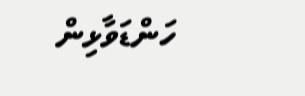ހަންޑަވާޅިން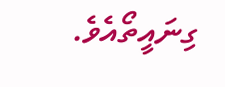ގިނައީތޯއެވެ.